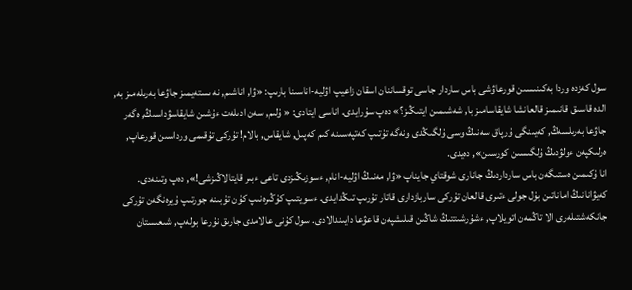سول كەزدە وردا بەكىنىسىن قورعاۋشى باس ساردار جاسى توقساننان اسقان زاعيپ اۋليە-اناسىنا بارىپ: «ۋا, اناشىم, نە ىستەيمىز جاۋعا بەرىلەمىز بە, الدە قاسىق قانىمىز قالعانشا شايقاسامىز با, شەشىمىن ايتىڭىز؟» دەپ سۇرايدى. اناسى ايتادى: « ۇلىم, سەن ادىلەت ءۇشىن شايقاسۋداسىڭ, ەگەر جاۋعا بەرىلسەڭ, كەيىنگى ۇرپاق سەنىڭ وسى ۇلگىڭدى ونەگە تۇتىپ كەتپەسىنە كىم كەپىل, شايقاس, بالام! تۇركى تۇقىمى ورداسىن قورعاپ, ەرلىكپەن ءولۋدىڭ ۇلگىسىن كورسىن», دەيدى.
انا ۇكىمىن ەستىگەن باس سارداردىڭ جانارى شوقتاي جايناپ «ۋا, مەنىڭ اۋليە-انام, ءسوزىڭىزدى تاعى ءبىر قايتالاڭىزشى!», دەپ وتىنەدى. كەيۋانانىڭ اماناتىن بۇل جولى ءتىرى قالعان تۇركى ساربازدارى قاتار تۇرىپ تىڭدايدى. ءسويتىپ كۇڭىرەنىپ كۇن تۇبىنە جورتىپ ۇيرەنگەن تۇركى جانكەشتىلەرى الا تاڭمەن اتويلاپ, ءشۇرشىتتىڭ شاڭىن قىلىشپەن قاعۋعا دايىندالادى. سول كۇنى عالامدى جارىق نۇرعا بولەپ, شىعىستان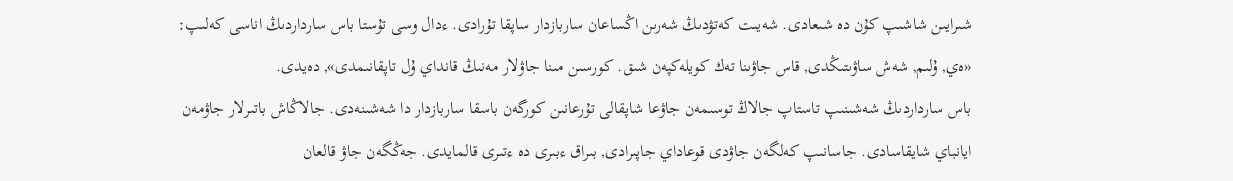شىرايىن شاشىپ كۇن دە شىعادى. شەيىت كەتۋدىڭ شەرىن اڭساعان ساربازدار ساپقا تۇرادى. ءدال وسى تۇستا باس سارداردىڭ اناسى كەلىپ: «ەي, ۇلىم, شەش ساۋىتىڭدى, قاس جاۋىنا تەك كويلەكپەن شىق. كورسىن مىنا جاۋلار مەنىڭ قانداي ۇل تاپقانىمدى», دەيدى.
باس سارداردىڭ شەشىنىپ تاستاپ جالاڭ توسىمەن جاۋعا شاپقالى تۇرعانىن كورگەن باسقا ساربازدار دا شەشىنەدى. جالاڭاش باتىرلار جاۋمەن ايانباي شايقاسادى. جاسانىپ كەلگەن جاۋدى قوعاداي جاپىرادى, بىراق ءبىرى دە ءتىرى قالمايدى. جەڭگەن جاۋ قالعان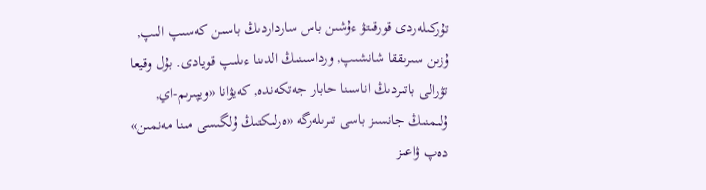تۇركىلەردى قورقىتۋ ءۇشىن باس سارداردىڭ باسىن كەسىپ الىپ, ۇزىن سىرىققا شانشىپ, ورداسىنىڭ الدىنا ءىلىپ قويادى. بۇل وقيعا تۋرالى باتىردىڭ اناسىنا حابار جەتكەندە, كەيۋانا «ويپىرىم-اي, ۇلىمنىڭ جانسىز باسى تىرىلەرگە «ەرلىكتىڭ ۇلگىسى مىنا مەنمىن» دەپ ۋاعىز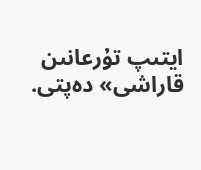ايتىپ تۇرعانىن قاراشى» دەپتى.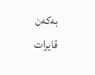بەكەن قايرات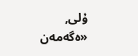ۇلى,
«ەگەمەن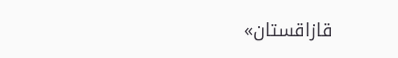قازاقستان»